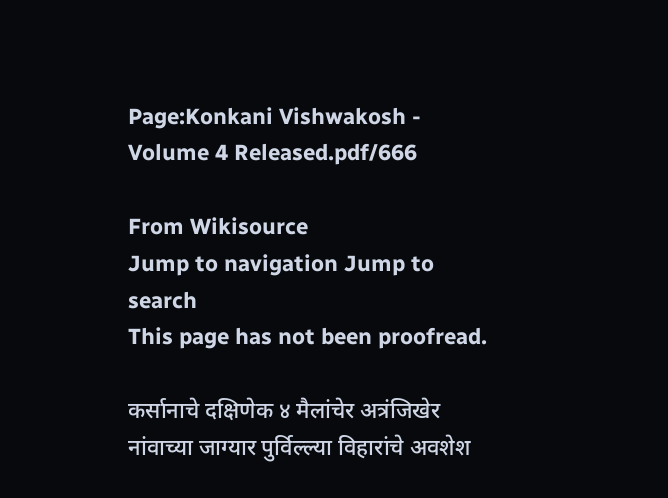Page:Konkani Vishwakosh - Volume 4 Released.pdf/666

From Wikisource
Jump to navigation Jump to search
This page has not been proofread.

कर्सानाचे दक्षिणेक ४ मैलांचेर अत्रंजिखेर नांवाच्या जाग्यार पुर्विल्ल्या विहारांचे अवशेश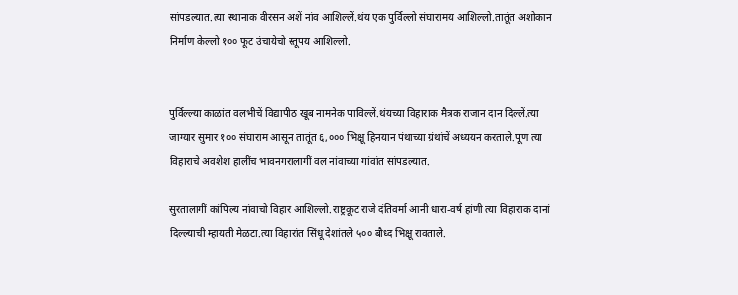सांपडल्यात.त्या स्थानाक वीरसन अशें नांव आशिल्लें.थंय एक पुर्विल्लो संघारामय आशिल्लो.तातूंत अशोकान निर्माण केल्लो १०० फूट उंचायेचो स्तूपय आशिल्लो.


पुर्विल्ल्या काळांत वलभीचें विद्यापीठ खूब नामनेक पाविल्लें.थंयच्या विहाराक मैत्रक राजान दान दिल्लें.त्या जाग्यार सुमार १०० संघाराम आसून तातूंत ६,००० भिक्षू हिनयान पंथाच्या ग्रंथांचें अध्ययन करताले.पूण त्या विहाराचे अवशेश हालींच भावनगरालागीं वल नांवाच्या गांवांत सांपडल्यात.

सुरतालागीं कांपिल्य नांवाचो विहार आशिल्लो.राष्ट्रकूट राजे दंतिवर्मा आनी धारा-वर्ष हांणी त्या विहाराक दानां दिल्ल्याची म्हायती मेळटा.त्या विहारांत सिंधू देशांतले ५०० बौध्द भिक्षू रावताले.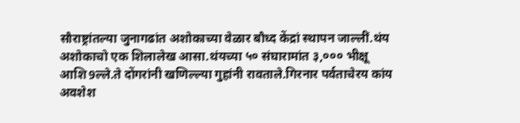सौराष्ट्रांतल्या जुनागढांत अशोकाच्या वेळार बौध्द केंद्रां स्थापन जाल्लीं.थंय अशोकाचो एक शिलालेख आसा.थंयच्या ५० संघारामांत ३,००० भीक्षू आशि9ल्ले.ते दोंगरांनी खणिल्ल्या गुहांनी रावताले.गिरनार पर्वताचेरय कांय अवशेश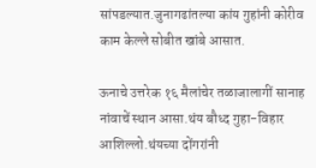सांपडल्यात.जुनागढांतल्या कांय गुहांनी कोरीव काम केल्ले सोबीत खांबे आसात.

ऊनाचे उत्तरेक १६ मैलांचेर तळाजालागीं सानाह नांवाचें स्थान आसा.थंय बौध्द गुहा-विहार आशिल्लो.थंयच्या दोंगरांनी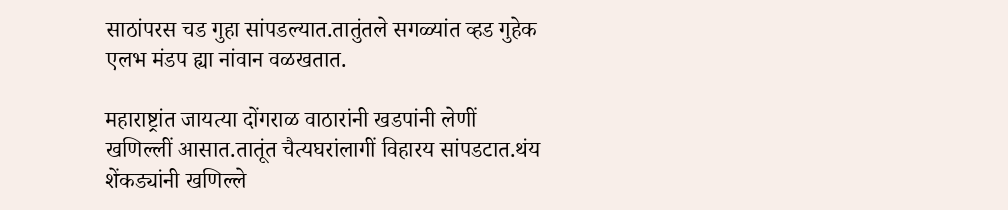साठांपरस चड गुहा सांपडल्यात.तातुंतले सगळ्यांत व्हड गुहेक एलभ मंडप ह्या नांवान वळखतात.

महाराष्ट्रांत जायत्या दोंगराळ वाठारांनी खडपांनी लेणीं खणिल्लीं आसात.तातूंत चैत्यघरांलागीं विहारय सांपडटात.थंय शेंकड्यांनी खणिल्ले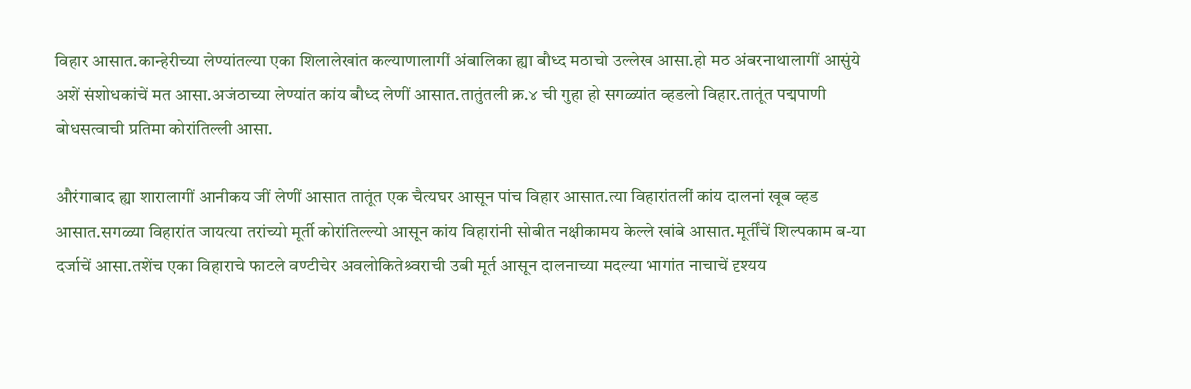विहार आसात.कान्हेरीच्या लेण्यांतल्या एका शिलालेखांत कल्याणालागीं अंबालिका ह्या बौध्द मठाचो उल्लेख आसा.हो मठ अंबरनाथालागीं आसुंये अशें संशोधकांचें मत आसा.अजंठाच्या लेण्यांत कांय बौध्द लेणीं आसात.तातुंतली क्र.४ ची गुहा हो सगळ्यांत व्हडलो विहार.तातूंत पद्मपाणी बोधसत्वाची प्रतिमा कोरांतिल्ली आसा.

औरंगाबाद ह्या शारालागीं आनीकय जीं लेणीं आसात तातूंत एक चैत्यघर आसून पांच विहार आसात.त्या विहारांतलीं कांय दालनां खूब व्हड आसात.सगळ्या विहारांत जायत्या तरांच्यो मूर्ती कोरांतिल्ल्यो आसून कांय विहारांनी सोबीत नक्षीकामय केल्ले खांबे आसात.मूर्तींचें शिल्पकाम ब-या दर्जाचें आसा.तशेंच एका विहाराचे फाटले वण्टीचेर अवलोकितेश्र्वराची उबी मूर्त आसून दालनाच्या मदल्या भागांत नाचाचें दृश्यय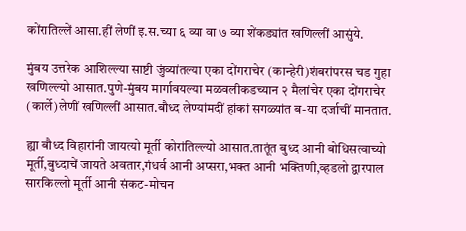कोंरातिल्लें आसा.हीं लेणीं इ.स.च्या ६ व्या वा ७ व्या शेंकड्यांत खणिल्लीं आसुंये.

मुंबय उत्तरेक आशिल्ल्या साष्टी जुंव्यांतल्या एका दोंगराचेर (कान्हेरी)शंबरांपरस चड गुहा खणिल्ल्यो आसात.पुणे-मुंबय मार्गावयल्या मळवलीकडच्यान २ मैलांचेर एका दोंगराचेर (कार्ले)लेणीं खणिल्लीं आसात.बौध्द लेण्यांमदीं हांकां सगळ्यांत ब-या दर्जाचीं मानतात.

ह्या बौध्द विहारांनी जायत्यो मूर्ती कोरांतिल्ल्यो आसात.तातूंत बुध्द आनी बोधिसत्वाच्यो मूर्ती,बुध्दाचें जायते अवतार,गंधर्व आनी अप्सरा,भक्त आनी भक्तिणी,व्हडलो द्वारपाल सारकिल्लो मूर्ती आनी संकट-मोचन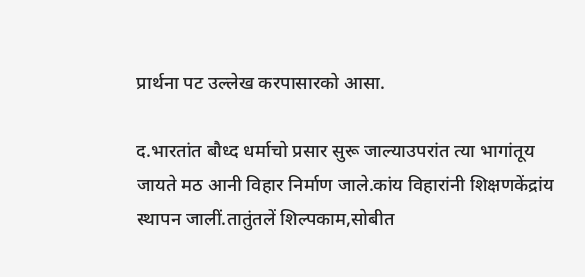प्रार्थना पट उल्लेख करपासारको आसा.

द.भारतांत बौध्द धर्माचो प्रसार सुरू जाल्याउपरांत त्या भागांतूय जायते मठ आनी विहार निर्माण जाले.कांय विहारांनी शिक्षणकेंद्रांय स्थापन जालीं.तातुंतलें शिल्पकाम,सोबीत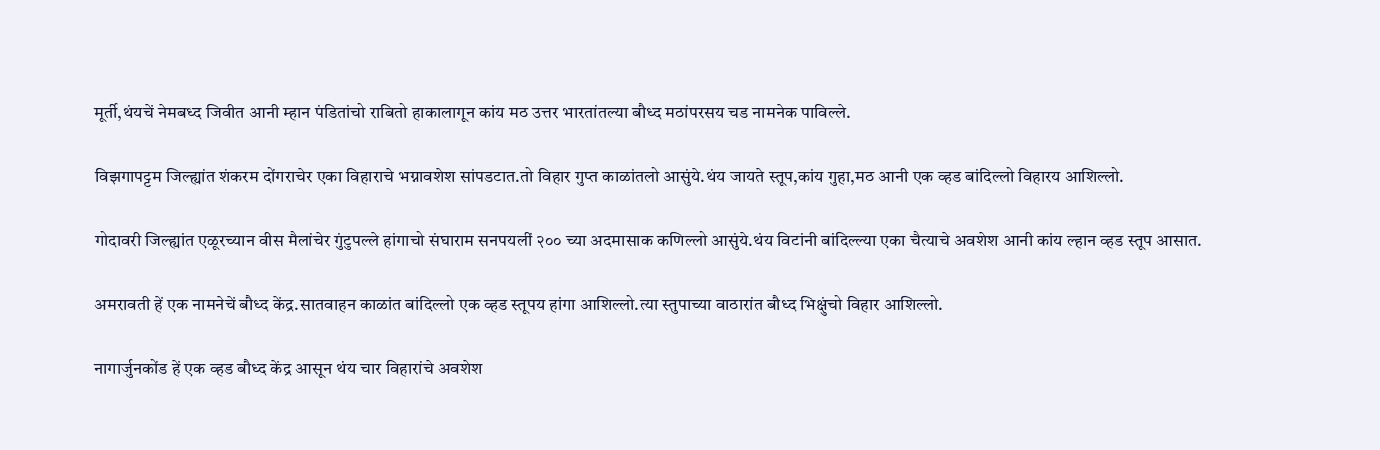मूर्ती,थंयचें नेमबध्द जिवीत आनी म्हान पंडितांचो राबितो हाकालागून कांय मठ उत्तर भारतांतल्या बौध्द मठांपरसय चड नामनेक पाविल्ले.

विझगापट्टम जिल्ह्यांत शंकरम दोंगराचेर एका विहाराचे भग्नावशेश सांपडटात.तो विहार गुप्त काळांतलो आसुंये.थंय जायते स्तूप,कांय गुहा,मठ आनी एक व्हड बांदिल्लो विहारय आशिल्लो.

गोदावरी जिल्ह्यांत एळूरच्यान वीस मैलांचेर गुंटुपल्ले हांगाचो संघाराम सनपयलीं २०० च्या अदमासाक कणिल्लो आसुंये.थंय विटांनी बांदिल्ल्या एका चैत्याचे अवशेश आनी कांय ल्हान व्हड स्तूप आसात.

अमरावती हें एक नामनेचें बौध्द केंद्र.सातवाहन काळांत बांदिल्लो एक व्हड स्तूपय हांगा आशिल्लो.त्या स्तुपाच्या वाठारांत बौध्द भिक्षुंचो विहार आशिल्लो.

नागार्जुनकोंड हें एक व्हड बौध्द केंद्र आसून थंय चार विहारांचे अवशेश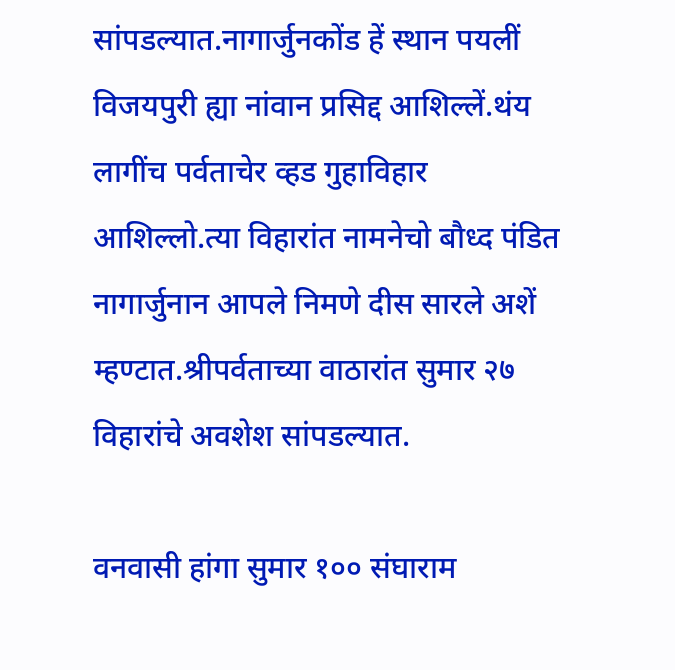सांपडल्यात.नागार्जुनकोंड हें स्थान पयलीं विजयपुरी ह्या नांवान प्रसिद्द आशिल्लें.थंय लागींच पर्वताचेर व्हड गुहाविहार आशिल्लो.त्या विहारांत नामनेचो बौध्द पंडित नागार्जुनान आपले निमणे दीस सारले अशें म्हण्टात.श्रीपर्वताच्या वाठारांत सुमार २७ विहारांचे अवशेश सांपडल्यात.

वनवासी हांगा सुमार १०० संघाराम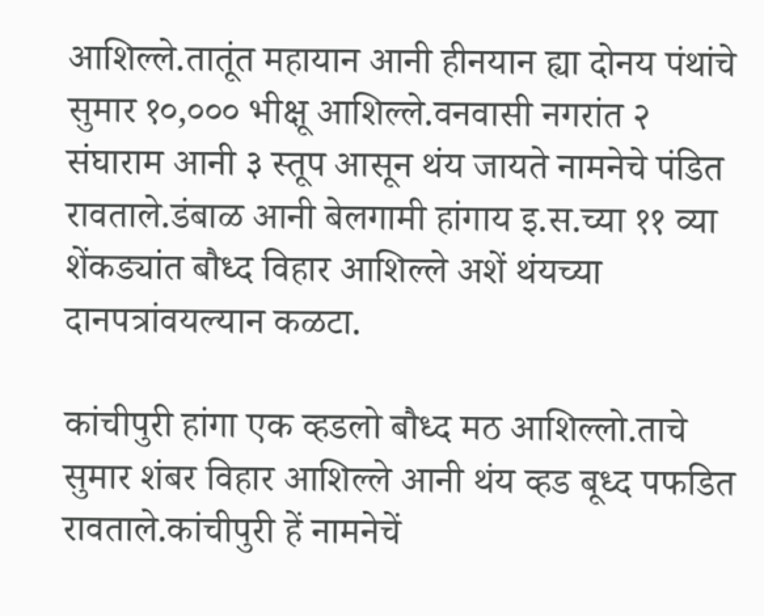आशिल्ले.तातूंत महायान आनी हीनयान ह्या दोनय पंथांचे सुमार १०,००० भीक्षू आशिल्ले.वनवासी नगरांत २ संघाराम आनी ३ स्तूप आसून थंय जायते नामनेचे पंडित रावताले.डंबाळ आनी बेलगामी हांगाय इ.स.च्या ११ व्या शेंकड्यांत बौध्द विहार आशिल्ले अशें थंयच्या दानपत्रांवयल्यान कळटा.

कांचीपुरी हांगा एक व्हडलो बौध्द मठ आशिल्लो.ताचे सुमार शंबर विहार आशिल्ले आनी थंय व्हड बूध्द पफडित रावताले.कांचीपुरी हें नामनेचें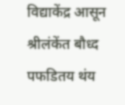विद्याकेंद्र आसून श्रीलंकेंत बौध्द पफडितय थंय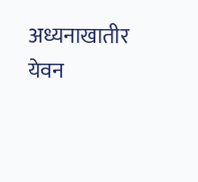अध्यनाखातीर येवन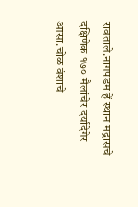रावताले.नागपडम हें स्थान मद्रासचे दक्षिणेक १७० मैलांचेर दर्यादेगेर आसा.चोळ वंशाचे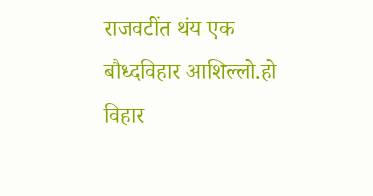राजवटींत थंय एक बौध्दविहार आशिल्लो.हो विहार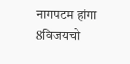नागपटम हांगा 8विजयचो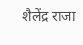शैलेंद्र राजा